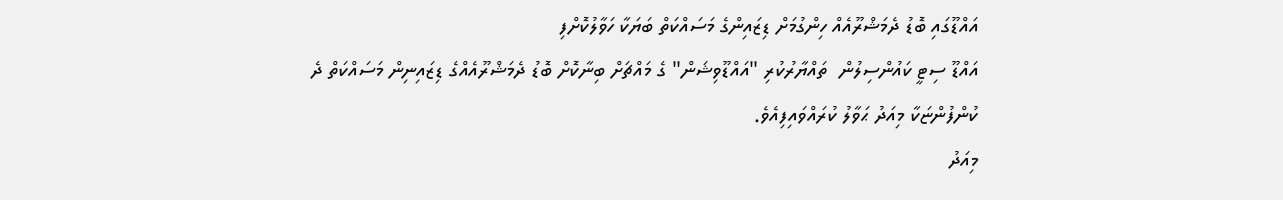އައްޑޫގައި ބޮޑު ދެމަޝްރޫއެއް ހިންގުމަށް ޑިޒައިންގެ މަސައްކަތް ބަޔަކާ ހަވާލުކޮށްފި
އައްޑޫ ސިޓީ ކައުންސިލުން  ތައްޔާރުކުރި "އައްޑޫވިޝަން" ގެ މައްޗަށް ބިނާކޮށް ބޮޑު ދެމަޝްރޫއެއްގެ ޑިޒައިނިން މަސައްކަތް ދެ ކުންފުންޏަކާ މިއަދު ޙަވާލު ކުރައްވައިފިއެވެ.
މިއަދު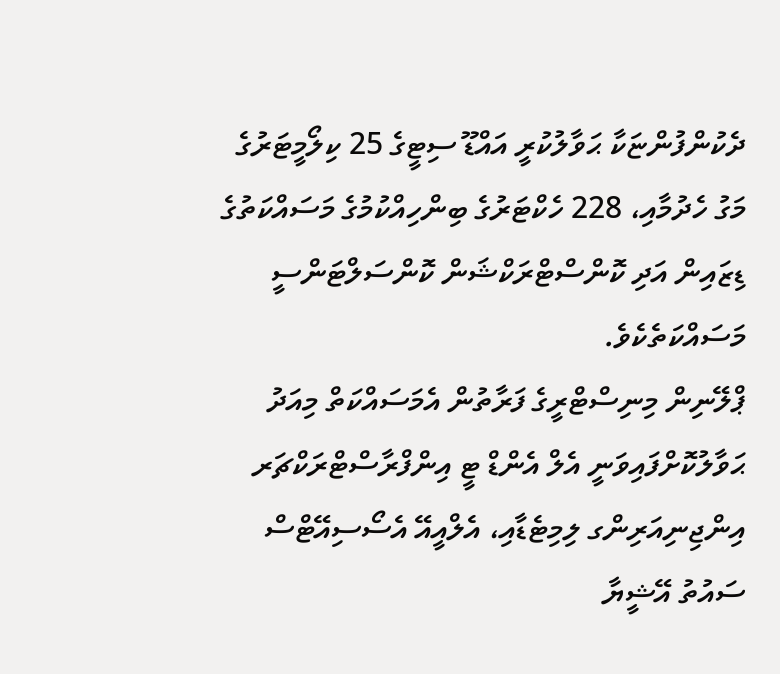ދެކުންފުންޏަކާ ޙަވާލުކުރީ އައްޑޫ ސިޓީގެ 25 ކިލޯމީޓަރުގެ މަގު ހެދުމާއި، 228 ހެކްޓަރުގެ ބިންހިއްކުމުގެ މަސައްކަތުގެ ޑިޒައިން އަދި ކޮންސްޓްރަކްޝަން ކޮންސަލްޓަންސީ މަސައްކަތެކެވެ.
ޕްލޭނިން މިނިސްޓްރީގެ ފަރާތުން އެމަސައްކަތް މިއަދު ޙަވާލުކޮށްފައިވަނީ އެލް އެންޑް ޓީ އިންފްރާސްޓްރަކްޗަރ އިންޖިނިއަރިންގ ލިމިޓެޑާއި، އެލްއީއޭ އެސޯސިއޭޓްސް ސައުތު އޭޝީޔާ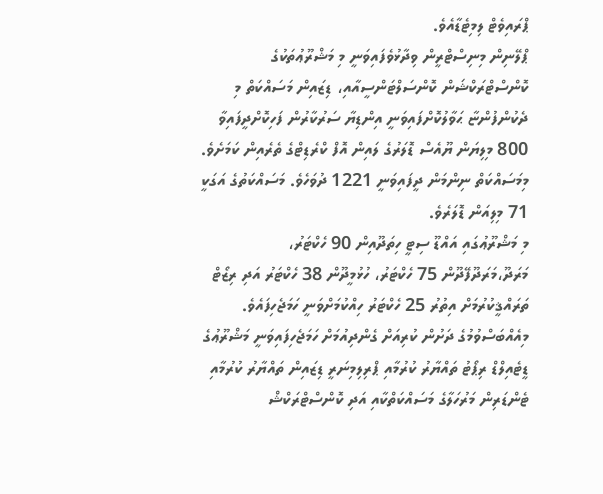ޕްރައިވެޓް ލިމިޓެޑާއެވެ.
ޕްލޭނިން މިނިސްޓްރީން ވިދާޅުވެފައިވަނީ މި މަޝްރޫޢުތަކުގެ ކޮންސްޓްރަކްޝަން ކޮންސަލްޓަންސީއާއި، ޑިޒައިން މަސައްކަތް މި ދެކުންފުންޏާ ޙަވާލުކޮށްފައިވަނީ އިންޑިޔާ ސަރުކާރުން ފަހިކޮށްދީފައިވާ 800 މިލިޔަން ޔޫއެސް ޑޮލަރުގެ ލައިން އޮފް ކްރެޑިޓްގެ ތެރެއިން ކަމަށެވެ. މިމަސައްކަތް ނިންމަން ދީފައިވަނީ 1221 ދުވަހެވެ. މަސައްކަތުގެ އަގަކީ 71 މިލިއަން ޑޮލަރެވެ.
މި މަޝްރޫޢުގައި އައްޑޫ ސިޓީ ހިތަދޫއިން 90 ހެކްޓަރު، މަރަދޫ،މަރަދޫފޭދޫން 75 ހެކްޓަރު، ހުޅުމީދޫން 38 ހެކްޓަރު އަދި ރިޒޯޓް ތަރައްޤީކުރުމަށް އިތުރު 25 ހެކްޓަރު ހިއްކުމަށްވަނީ ހަމަޖެހިފައެވެ.
މިއެއްބަސްވުމުގެ ދަށުން ކުރިއަށް ގެންދިއުމަށް ހަމަޖެހިފައިވަނީ މަޝްރޫޢުގެ ޑީޓެއިލްޑް ރިޕޯޓު ތައްޔާރު ކުރުމާއި ޕްރިލިމިނަރީ ޑިޒައިން ތައްޔާރު ކުރުމާއި ޓެންޑަރިން މަރުހަލާގެ މަސައްކަތްކާއި އަދި ކޮންސްޓްރަކްޝް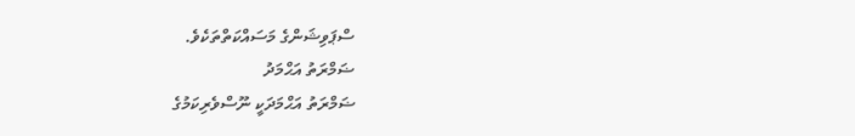ސްޕަވިޝަންގެ މަސައްކަތްތަކެވެ.
ޟަމްރަތު އަޙްމަދު
ޟަމްރަތު އަޙްމަދަކީ ނޫސްވެރިކަމުގެ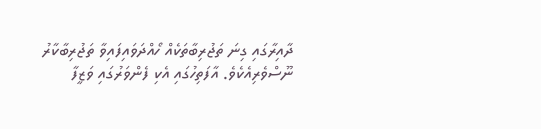ދާއިރާގައި ގިނަ ތަޖުރިބާތަކެއް ހޯއްދަވައިފައިވާ ތަޖުރިބާކާރު ނޫސްވެރިއެކެވެ. އާފަތިހުގައި އެކި ފެންވަރުގައި ވަޒީފާ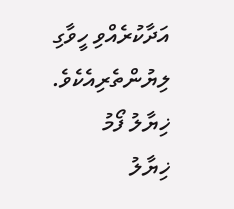އަދާކުރެއްވި ހީވާގި ލިޔުންތެރިއެކެވެ.
ޚިޔާލު ފޯމު
ޚިޔާލު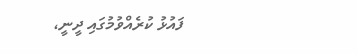ފައުޅު ކުރެއްވުމުގައި ދީނީ،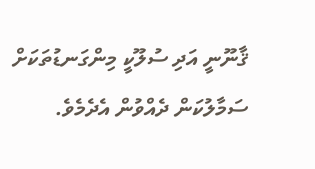ޤާނޫނީ އަދި ސުލޫކީ މިންގަނޑުތަކަށް ސަމާލުކަން ދެއްވުން އެދެމެވެ.